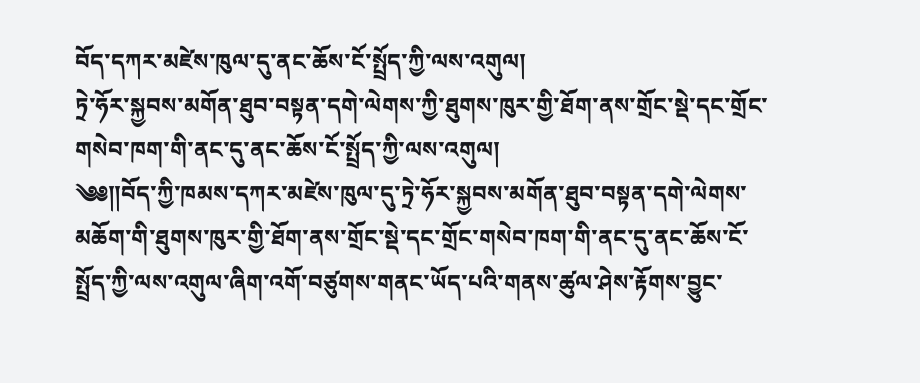བོད་དཀར་མཛེས་ཁུལ་དུ་ནང་ཆོས་ངོ་སྤྲོད་ཀྱི་ལས་འགུལ།
ཏྲེ་ཧོར་སྐྱབས་མགོན་ཐུབ་བསྟན་དགེ་ལེགས་ཀྱི་ཐུགས་ཁུར་གྱི་ཐོག་ནས་གྲོང་སྡེ་དང་གྲོང་གསེབ་ཁག་གི་ནང་དུ་ནང་ཆོས་ངོ་སྤྲོད་ཀྱི་ལས་འགུལ།
༄༅༎བོད་ཀྱི་ཁམས་དཀར་མཛེས་ཁུལ་དུ་ཏྲེ་ཧོར་སྐྱབས་མགོན་ཐུབ་བསྟན་དགེ་ལེགས་ མཆོག་གི་ཐུགས་ཁུར་གྱི་ཐོག་ནས་གྲོང་སྡེ་དང་གྲོང་གསེབ་ཁག་གི་ནང་དུ་ནང་ཆོས་ངོ་ སྤྲོད་ཀྱི་ལས་འགུལ་ཞིག་འགོ་བཙུགས་གནང་ཡོད་པའི་གནས་ཚུལ་ཤེས་རྟོགས་བྱུང་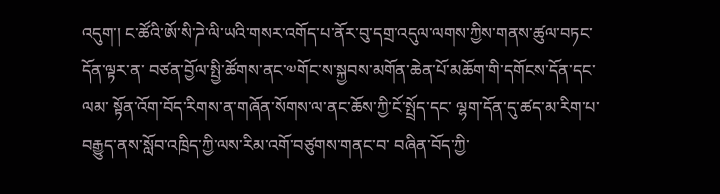འདུག་། ང་ཚོའི་ཨོ་སི་ཌེ་ལི་ཡའི་གསར་འགོད་པ་ནོར་བུ་དགྲ་འདུལ་ལགས་ཀྱིས་གནས་ཚུལ་བཏང་ དོན་ལྟར་ན་ བཙན་བྱོལ་སྤྱི་ཚོགས་ནང་༧གོང་ས་སྐྱབས་མགོན་ཆེན་པོ་མཆོག་གི་དགོངས་དོན་དང་ལམ་ སྟོན་འོག་བོད་རིགས་ན་གཞོན་སོགས་ལ་ནང་ཆོས་ཀྱི་ངོ་སྤྲོད་དང་ ལྷག་དོན་དུ་ཚད་མ་རིག་པ་བརྒྱུད་ནས་སློབ་འཁྲིད་ཀྱི་ལས་རིམ་འགོ་བཙུགས་གནང་བ་ བཞིན་བོད་ཀྱི་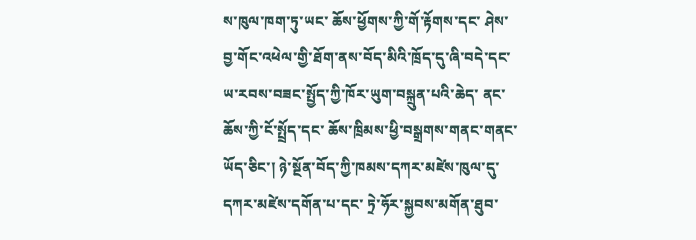ས་ཁུལ་ཁག་ཏུ་ཡང་ ཆོས་ཕྱོགས་ཀྱི་གོ་རྟོགས་དང་ ཤེས་བྱ་གོང་འཕེལ་གྱི་ཐོག་ནས་བོད་མིའི་ཁྲོད་དུ་ཞི་བདེ་དང་ ཡ་རབས་བཟང་སྤྱོད་ཀྱི་ཁོར་ཡུག་བསྐྲུན་པའི་ཆེད་ ནང་ཆོས་ཀྱི་ངོ་སྤྲོད་དང་ ཆོས་ཁྲིམས་ཕྱི་བསྒྲགས་གནང་གནང་ཡོད་ཅིང་། ཉེ་སྔོན་བོད་ཀྱི་ཁམས་དཀར་མཛེས་ཁུལ་དུ་ དཀར་མཛེས་དགོན་པ་དང་ ཏྲེ་ཧོར་སྐྱབས་མགོན་ཐུབ་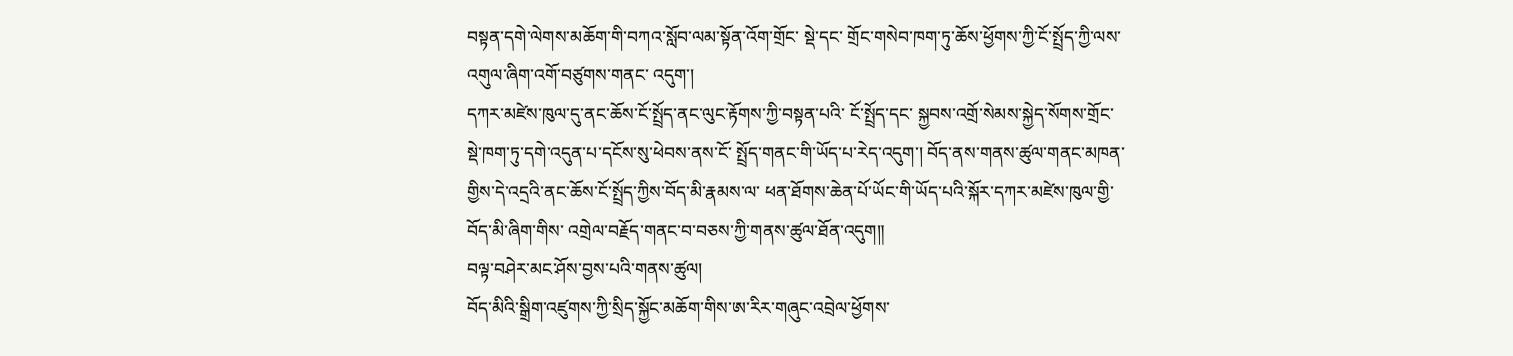བསྟན་དགེ་ལེགས་མཆོག་གི་བཀའ་སློབ་ལམ་སྟོན་འོག་གྲོང་ སྡེ་དང་ གྲོང་གསེབ་ཁག་ཏུ་ཆོས་ཕྱོགས་ཀྱི་ངོ་སྤྲོད་ཀྱི་ལས་འགུལ་ཞིག་འགོ་བཙུགས་གནང་ འདུག་།
དཀར་མཛེས་ཁུལ་དུ་ནང་ཆོས་ངོ་སྤྲོད་ནང་ལུང་རྟོགས་ཀྱི་བསྟན་པའི་ ངོ་སྤྲོད་དང་ སྐྱབས་འགྲོ་སེམས་སྐྱེད་སོགས་གྲོང་སྡེ་ཁག་ཏུ་དགེ་འདུན་པ་དངོས་སུ་ཕེབས་ནས་ངོ་ སྤྲོད་གནང་གི་ཡོད་པ་རེད་འདུག་། བོད་ནས་གནས་ཚུལ་གནང་མཁན་གྱིས་དེ་འདྲའི་ནང་ཆོས་ངོ་སྤྲོད་ཀྱིས་བོད་མི་རྣམས་ལ་ ཕན་ཐོགས་ཆེན་པོ་ཡོང་གི་ཡོད་པའི་སྐོར་དཀར་མཛེས་ཁུལ་གྱི་བོད་མི་ཞིག་གིས་ འགྲེལ་བརྗོད་གནང་བ་བཅས་ཀྱི་གནས་ཚུལ་ཐོན་འདུག༎
བལྟ་བཤེར་མང་ཤོས་བྱས་པའི་གནས་ཚུལ།
བོད་མིའི་སྒྲིག་འཛུགས་ཀྱི་སྲིད་སྐྱོང་མཆོག་གིས་ཨ་རིར་གཞུང་འབྲེལ་ཕྱོགས་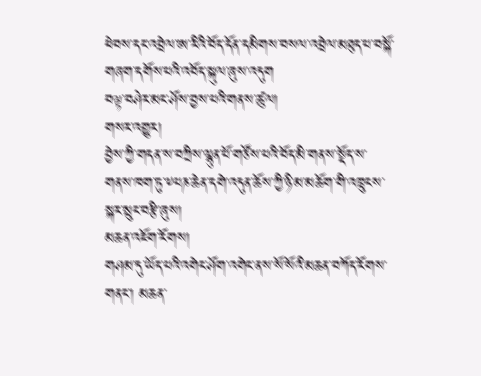ཕེབས་དང་འབྲེལ་ཨ་རིའི་བོད་དོན་དམིགས་བསལ་འབྲེལ་མཐུད་པ་བསྐོ་གཞག་དགོས་པའི་འབོད་སྐུལ་ཞུས་འདུག
བལྟ་བཤེར་མང་ཤོས་བྱས་པའི་གནས་ཚུལ།
གསར་འགྱུར།
བྱེས་ཀྱི་གདན་ས་བཀྲིས་ལྷུན་པོ་གཙོས་པའི་བོད་མི་གནས་སྡོད་ས་གནས་ཁག་ཏུ་༸པཎ་ཆེན་དགེ་འདུན་ཆོས་ཀྱི་ཉི་མ་མཆོག་གི་འཁྲུངས་སྐར་སྲུང་བརྩི་ཞུས།
མཆན་འཇོག་རོགས།
གཤམ་དུ་ཡོད་པའི་འགེང་ཤོག་འགེང་ནས་སོ་སོའི་མཆན་བཀོད་རོགས་གནང་། མཆན་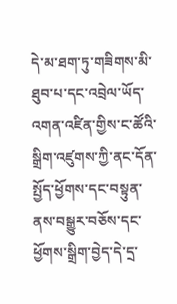དེ་མ་ཐག་ཏུ་གཟིགས་མི་ཐུབ་པ་དང་འབྲེལ་ཡོད་འགན་འཛིན་གྱིས་ང་ཚོའི་སྒྲིག་འཛུགས་ཀྱི་ནང་དོན་སྤྱོད་ཕྱོགས་དང་བསྟུན་ནས་བསྒྱུར་བཅོས་དང་ཕྱོགས་སྒྲིག་བྱེད་དེ་དྲ་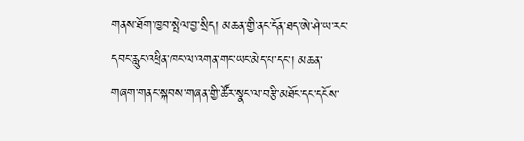གནས་ཐོག་ཁྱབ་སྤེལ་བྱ་སྲིད། མཆན་གྱི་ནང་དོན་ཐད་ཨེ་ཤེ་ཡ་རང་དབང་རླུང་འཕྲིན་ཁང་ལ་འགན་གང་ཡང་མེད་པ་དང་། མཆན་གཞག་གནང་སྐབས་གཞན་གྱི་ཚོར་སྣང་ལ་བརྩི་མཐོང་དང་དངོས་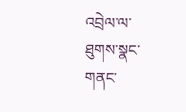འབྲེལ་ལ་ཐུགས་སྣང་གནང་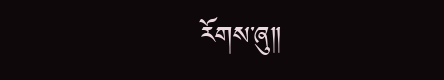རོགས་ཞུ༎